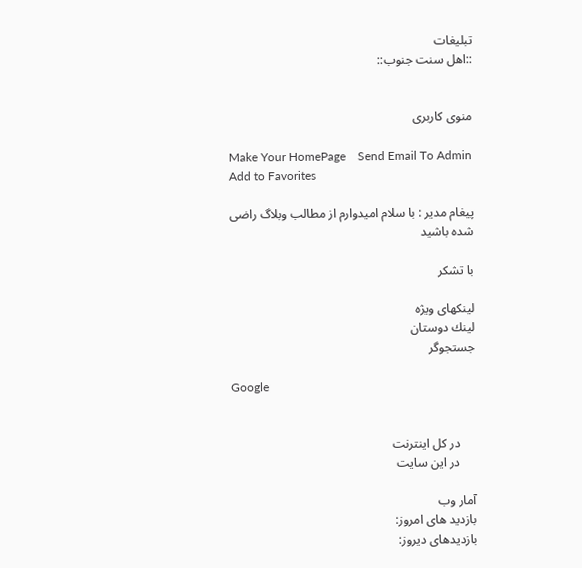تبلیغات
::اهل سنت جنوب::


منوی کاربری

Make Your HomePage    Send Email To Admin    Add to Favorites

پیغام مدیر : با سلام امیدوارم از مطالب وبلاگ راضی شده باشید

با تشکر

لینكهای ویژه
لینك دوستان
جستجوگر

Google


     در كل اینترنت
     در این سایت

آمار وب
بازدید های امروز:
بازدیدهای دیروز: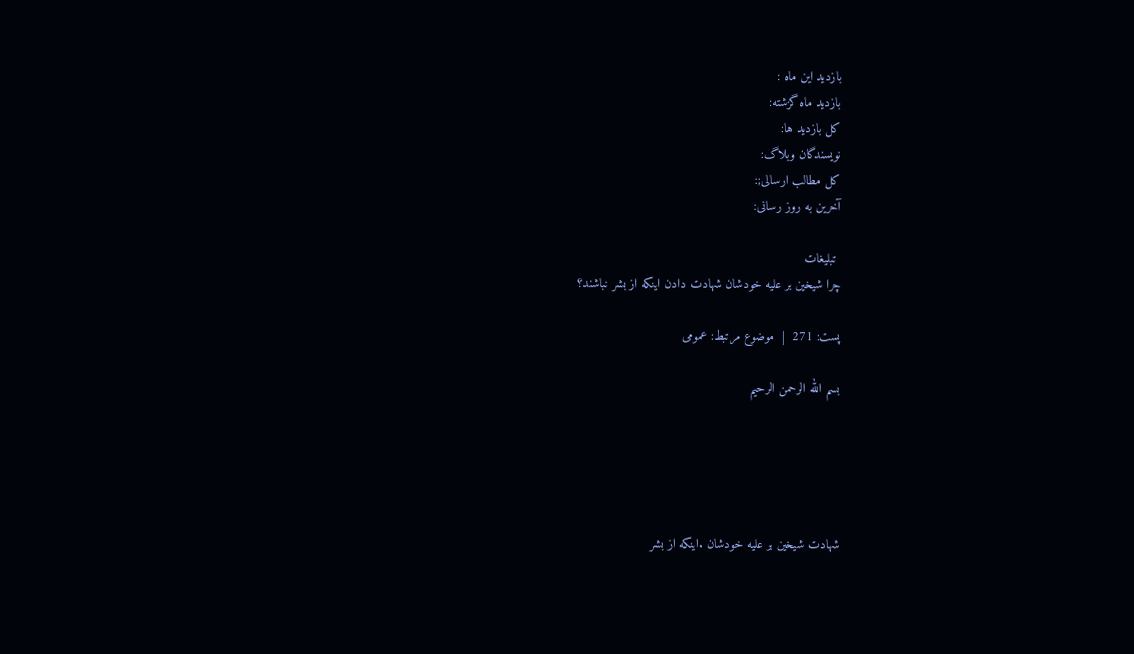بازدید این ماه :
بازدید ماه گزشته:
کل بازدید ها:
نویسندگان وبلاگ:
كل مطالب ارسالی;:
آخرین به روز رسانی:

 تبلیغات
چرا شیخین بر علیه خودشان شهادت دادن اینکه از بشر نباشند؟

پست: 271  |  موضوع مرتبط: عمومی

بسم الله الرحمن الرحیم





شهادت شیخین بر علیه خودشان .اینكه از بشر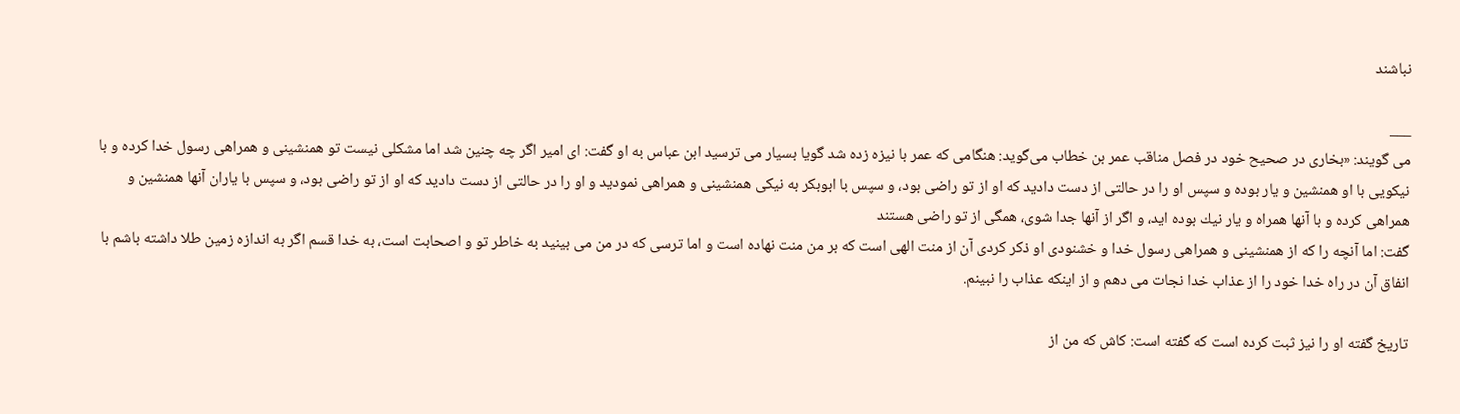نباشند

___
می‌ گویند: «بخاری در صحیح خود در فصل مناقب عمر بن خطاب می‌گوید: هنگامی كه عمر با نیزه زده شد گویا بسیار می ‌ترسید ابن‌ عباس به او گفت: ای امیر اگر چه چنین شد اما مشكلی نیست تو همنشینی و همراهی رسول خدا كرده‌ و با نیكویی با او همنشین و یار بوده و سپس او را در حالتی از دست دادید كه او از تو راضی بود، و سپس با ابوبكر به نیكی همنشینی و همراهی نمودید و او را در حالتی از دست دادید كه او از تو راضی بود، و سپس با یاران آنها همنشین و همراهی كرده‌ و با آنها همراه و یار نیك بوده ‌اید، و اگر از آنها جدا شوی، همگی از تو راضی هستند
گفت: اما آنچه را كه از همنشینی و همراهی رسول خدا و خشنودی او ذكر كردی آن از منت الهی است كه بر من منت نهاده است و اما ترسی كه در من می‌ بینید به خاطر تو و اصحابت است، به خدا قسم اگر به اندازه زمین طلا داشته باشم با انفاق آن در راه خدا خود را از عذاب خدا نجات می‌ دهم و از اینكه عذاب را نبینم.

تاریخ گفته او را نیز ثبت كرده است كه گفته است: كاش كه من از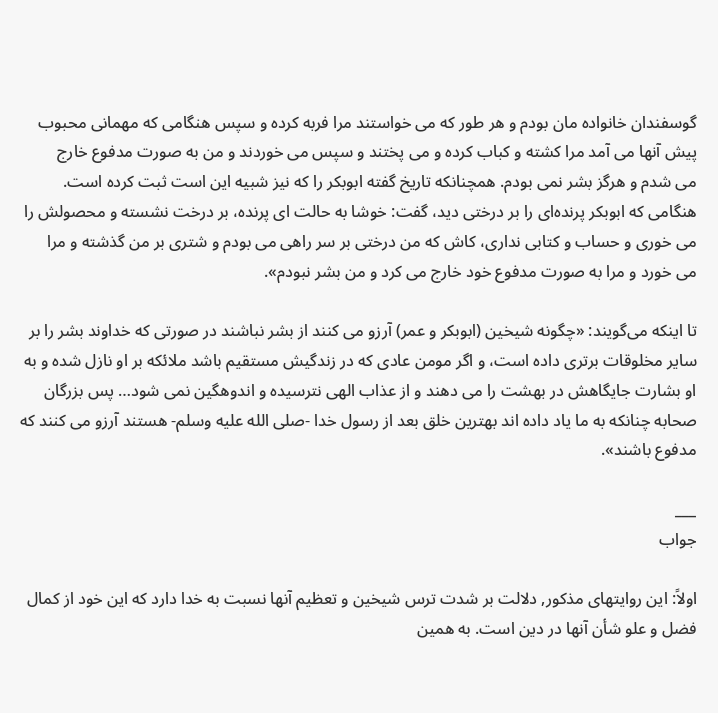گوسفندان خانواده مان بودم و هر طور كه می‌ خواستند مرا فربه كرده‌ و سپس هنگامی كه مهمانی محبوب پیش آنها می آمد مرا كشته و كباب كرده‌ و می ‌پختند و سپس می‌ خوردند و من به صورت مدفوع خارج می ‌شدم و هرگز بشر نمی ‌بودم. همچنانكه تاریخ گفته ابوبكر را كه نیز شبیه این است ثبت كرده‌ است. هنگامی كه ابوبكر پرنده‌ای را بر درختی دید، گفت: خوشا به حالت ای پرنده، بر درخت نشسته و محصولش را می ‌خوری و حساب و كتابی نداری، كاش كه من درختی بر سر راهی می‌ بودم و شتری بر من گذشته و مرا می ‌خورد و مرا به صورت مدفوع خود خارج می‌ كرد و من بشر نبودم».

تا اینكه می‌گویند: «چگونه شیخین (ابوبكر و عمر) آرزو می ‌كنند از بشر نباشند در صورتی كه خداوند بشر را بر سایر مخلوقات برتری داده‌ است، و اگر مومن عادی كه در زندگیش مستقیم باشد ملائكه بر او نازل شده و به او بشارت جایگاهش در بهشت را می‌ دهند و از عذاب الهی نترسیده و اندوهگین نمی ‌شود… پس بزرگان صحابه چنانكه به ما یاد داده ‌اند بهترین خلق بعد از رسول خدا -صلى الله علیه وسلم- هستند آرزو می ‌كنند كه مدفوع باشند».

___
جواب

اولاً: این روایتهای مذكور, دلالت بر شدت ترس شیخین و تعظیم آنها نسبت به خدا دارد كه این خود از كمال فضل و علو شأن آنها در دین است. به همین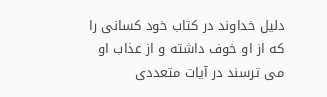دلیل خداوند در كتاب خود كسانی را كه از او خوف داشته و از عذاب او می ‌ترسند در آیات متعددی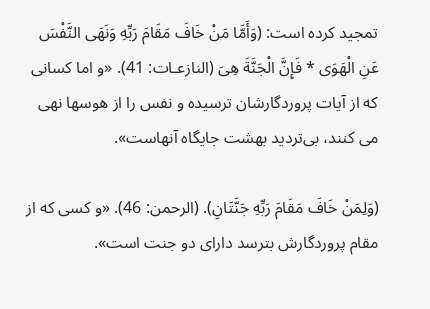تمجید كرده‌ است: (وَأَمَّا مَنْ خَافَ مَقَامَ رَبِّهِ وَنَهَى النَّفْسَ عَنِ الْهَوَى * فَإِنَّ الْجَنَّةَ هِیَ (النازعـات: 41). «و اما كسانی كه از آیات پروردگارشان ترسیده و نفس را از هوسها نهی می ‌كنند، بی‌تردید بهشت جایگاه آنهاست».

(وَلِمَنْ خَافَ مَقَامَ رَبِّهِ جَنَّتَانِ). (الرحمن: 46). «و كسی كه از مقام پروردگارش بترسد دارای دو جنت است».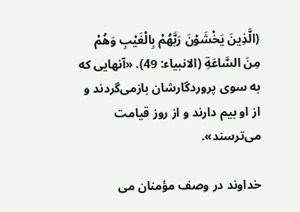(الَّذِینَ یَخْشَوْنَ رَبَّهُمْ بِالْغَیْبِ وَهُمْ مِنَ السَّاعَةِ (الانبیاء: 49). «آنهایی كه به سوی پروردگارشان بازمی‌گردند و از او بیم دارند و از روز قیامت می‌ترسند».

خداوند در وصف مؤمنان می‌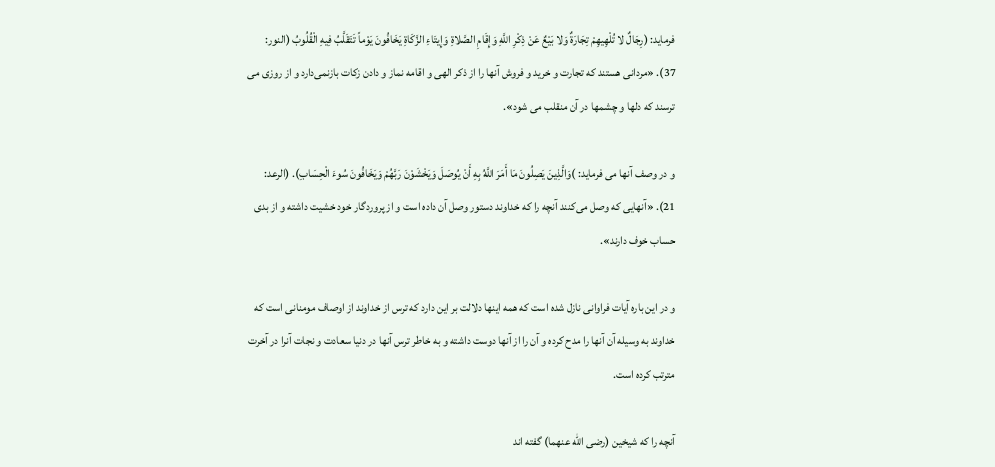فرماید: (رِجَالٌ لا تُلْهِیهِمْ تِجَارَةٌ وَلا بَیْعٌ عَنْ ذِكْرِ اللَّهِ وَإِقَامِ الصَّلاةِ وَإِیتَاءِ الزَّكَاةِ یَخَافُونَ یَوْماً تَتَقَلَّبُ فِیهِ الْقُلُوبُ (النور: 37). «مردانی هستند كه تجارت و خرید و فروش آنها را از ذكر الهی و اقامه نماز و دادن زكات بازنمی‌دارد و از روزی می ترسند كه دلها و چشمها در آن منقلب می ‌شود».

و در وصف آنها می ‌فرماید: )وَالَّذِینَ یَصِلُونَ مَا أَمَرَ اللَّهُ بِهِ أَنْ یُوصَلَ وَیَخْشَوْنَ رَبَّهُمْ وَیَخَافُونَ سُوءَ الْحِسَابِ). (الرعد: 21). «آنهایی كه وصل می‌كنند آنچه را كه خداوند دستور وصل آن داده است و از پروردگار خود خشیت داشته و از بدی حساب خوف دارند».

و در این باره آیات فراوانی نازل شده است كه همه اینها دلالت بر این دارد كه ترس از خداوند از اوصاف مومنانی است كه خداوند به وسیله آن آنها را مدح كرده‌ و آن را از آنها دوست داشته و به خاطر ترس آنها در دنیا سعادت و نجات آنرا در آخرت مترتب كرده‌ است.

آنچه را كه شیخین (رضی الله عنهما) گفته ‌اند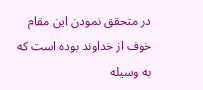در متحقق نمودن این مقام خوف از خداوند بوده است كه به وسیله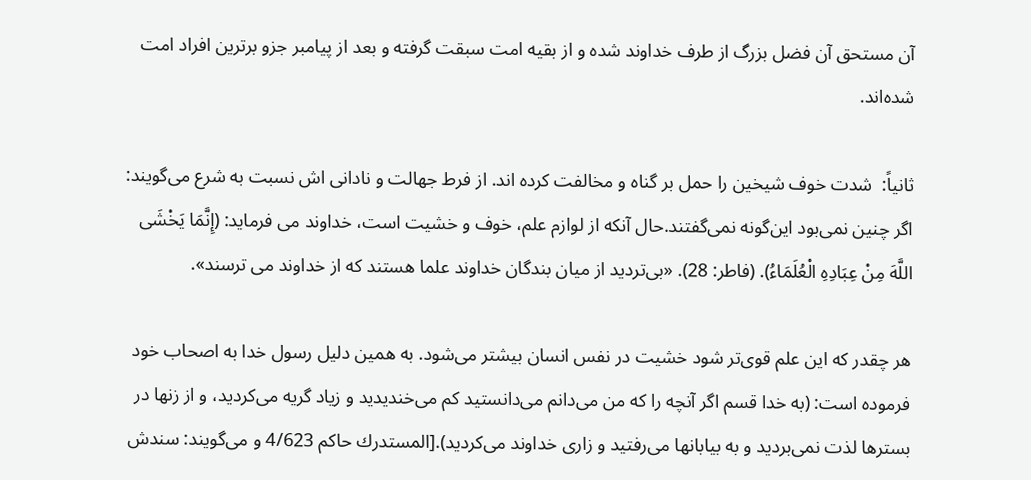آن مستحق آن فضل بزرگ از طرف خداوند شده و از بقیه امت سبقت گرفته و بعد از پیامبر جزو برترین افراد امت شده‌اند.

ثانیاً:  شدت خوف شیخین را حمل بر گناه و مخالفت كرده اند. از فرط جهالت و نادانی ‌اش نسبت به شرع می‌گویند: اگر چنین نمی‌بود این‌گونه نمی‌گفتند.حال آنكه از لوازم علم، خوف و خشیت است، خداوند می فرماید: (إِنَّمَا یَخْشَى اللَّهَ مِنْ عِبَادِهِ الْعُلَمَاءُ). (فاطر: 28). «بی‌تردید از میان بندگان خداوند علما هستند كه از خداوند می ‌ترسند».

هر چقدر كه این علم قوی‌تر شود خشیت در نفس انسان بیشتر می‌شود. به همین دلیل رسول خدا به اصحاب خود فرموده است: (به خدا قسم اگر آنچه را كه من می‌دانم می‌دانستید كم می‌خندیدید و زیاد گریه می‌كردید، و از زنها در بسترها لذت نمی‌بردید و به بیابانها می‌رفتید و زاری خداوند می‌كردید).[المستدرك حاكم 4/623 و می‌گویند: سندش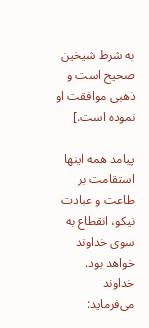به شرط شیخین صحیح است و ذهبی موافقت او نموده است.]

پیامد همه اینها استقامت بر طاعت و عبادت نیكو، انقطاع به سوی خداوند خواهد بود. خداوند می‌فرماید: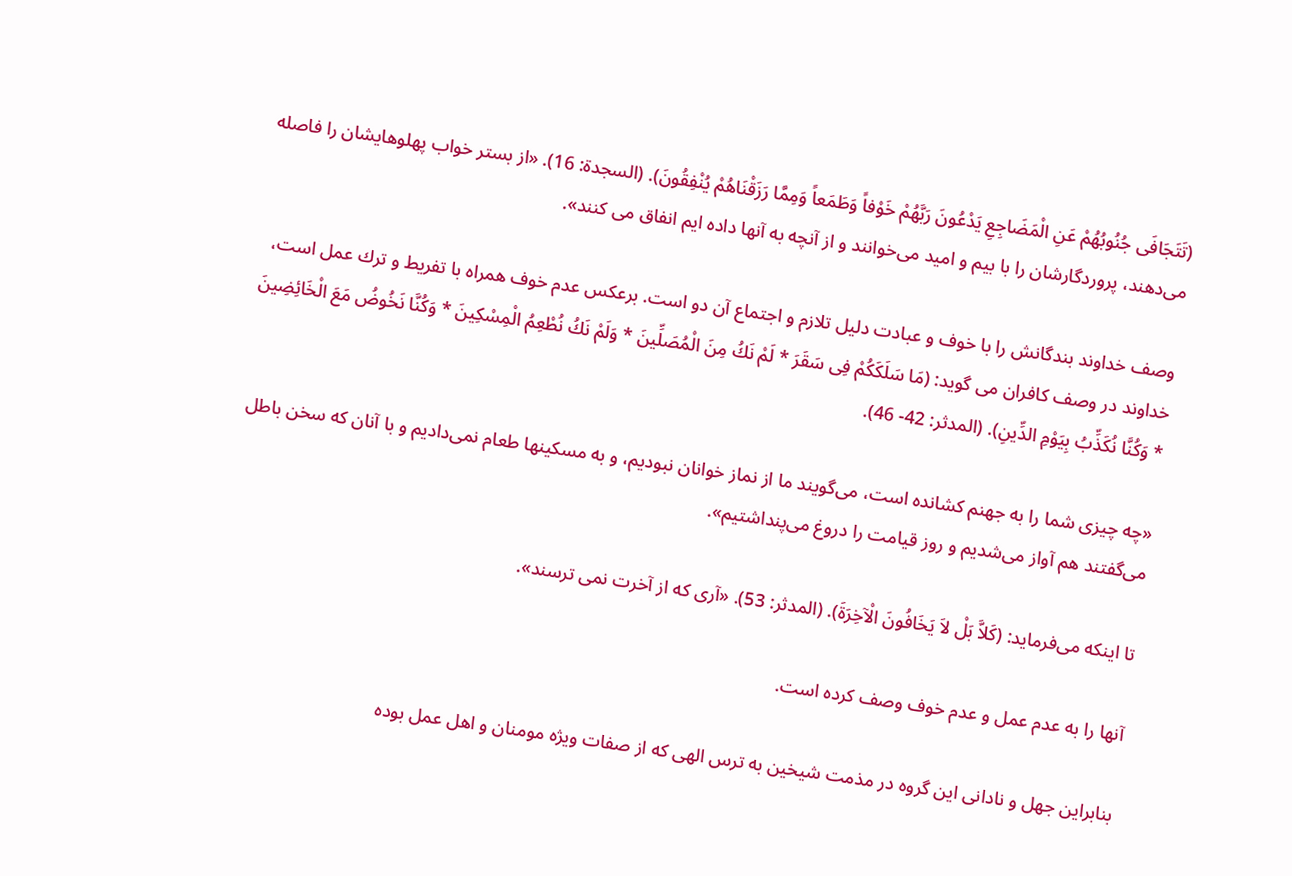(تَتَجَافَى جُنُوبُهُمْ عَنِ الْمَضَاجِعِ یَدْعُونَ رَبَّهُمْ خَوْفاً وَطَمَعاً وَمِمَّا رَزَقْنَاهُمْ یُنْفِقُونَ). (السجدة: 16). «از بستر خواب پهلوهایشان را فاصله می‌دهند، پروردگارشان را با بیم و امید می‌خوانند و از آنچه به آنها داده ‌ایم انفاق می ‌كنند».

وصف خداوند بندگانش را با خوف و عبادت دلیل تلازم و اجتماع آن دو است. برعكس عدم خوف همراه با تفریط و ترك عمل است، خداوند در وصف كافران می‌ گوید: (مَا سَلَكَكُمْ فِی سَقَرَ * لَمْ نَكُ مِنَ الْمُصَلِّینَ * وَلَمْ نَكُ نُطْعِمُ الْمِسْكِینَ * وَكُنَّا نَخُوضُ مَعَ الْخَائِضِینَ * وَكُنَّا نُكَذِّبُ بِیَوْمِ الدِّینِ). (المدثر: 42- 46).

«چه چیزی شما را به جهنم كشانده است، می‌گویند ما از نماز خوانان نبودیم، و به مسكینها طعام نمی‌دادیم و با آنان كه سخن باطل می‌گفتند هم آواز می‌شدیم و روز قیامت را دروغ می‌پنداشتیم».

تا اینكه می‌فرماید: (كَلاَّ بَلْ لاَ یَخَافُونَ الْآخِرَةَ). (المدثر: 53). «آری كه از آخرت نمی‌ ترسند».

آنها را به عدم عمل و عدم خوف وصف كرده‌ است.

بنابراین جهل و نادانی این گروه در مذمت شیخین به ترس الهی كه از صفات ویژه مومنان و اهل عمل بوده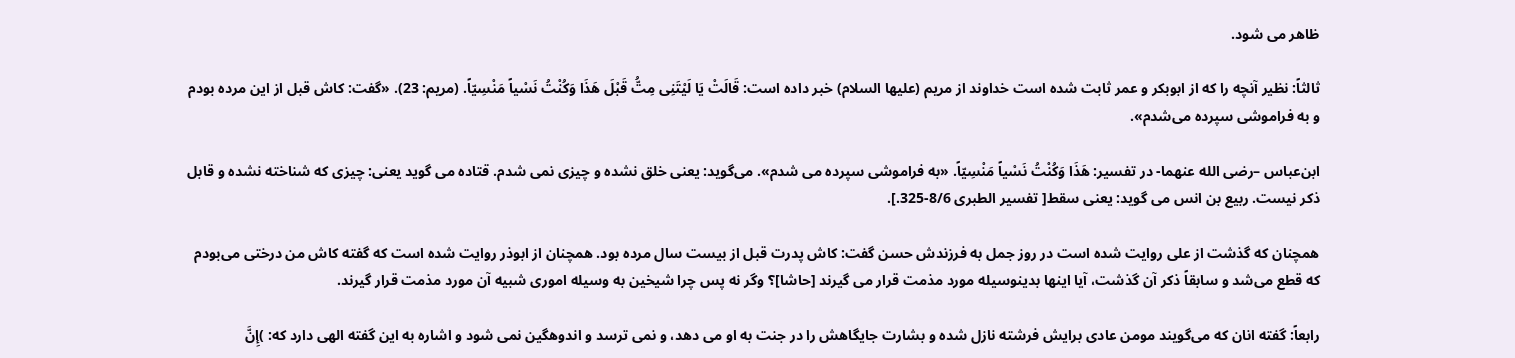ظاهر می ‌شود.

ثالثاً: نظیر آنچه را كه از ابوبكر و عمر ثابت شده است خداوند از مریم (علیها السلام) خبر داده است: قَالَتْ یَا لَیْتَنِی مِتُّ قَبْلَ هَذَا وَكُنْتُ نَسْیاً مَنْسِیّاً. (مریم: 23). «گفت: كاش قبل از این مرده بودم و به فراموشی سپرده می‌شدم».

ابن‌عباس –رضی الله عنهما- در تفسیر: هَذَا وَكُنْتُ نَسْیاً مَنْسِیّاً. «به فراموشی سپرده می ‌شدم». می‌گوید: یعنی خلق نشده و چیزی نمی‌ شدم. قتاده می ‌گوید یعنی: چیزی كه شناخته نشده و قابل ذكر نیست. ربیع بن انس می‌ گوید: یعنی سقط[ تفسیر الطبری 8/6-325.].

همچنان كه گذشت از علی روایت شده است در روز جمل به فرزندش حسن گفت: كاش پدرت قبل از بیست سال مرده بود. همچنان از ابوذر روایت شده است كه گفته كاش من درختی می‌بودم كه قطع می‌شد و سابقاً ذكر آن گذشت، آیا اینها بدینوسیله مورد مذمت قرار می گیرند [حاشا]؟ وگر نه پس چرا شیخین به وسیله اموری شبیه آن مورد مذمت قرار گیرند.

رابعاً: گفته انان كه می‌گویند مومن عادی برایش فرشته نازل شده و بشارت جایگاهش را در جنت به او می ‌دهد، و نمی ‌ترسد و اندوهگین نمی ‌شود و اشاره به این گفته الهی دارد كه: )إِنَّ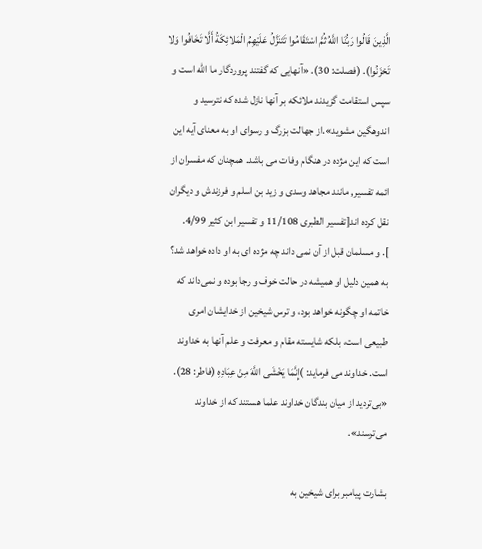الَّذِینَ قَالُوا رَبُّنَا اللَّهُ ثُمَّ اسْتَقَامُوا تَتَنَزَّلُ عَلَیْهِمُ الْمَلائِكَةُ أَلَّا تَخَافُوا وَلا تَحْزَنُوا). (فصلت: 30). «آنهایی كه گفتند پروردگار ما الله است و سپس استقامت گزیدند ملائكه بر آنها نازل شده كه نترسید و اندوهگین مشوید».از جهالت بزرگ و رسوای او به معنای آیه این است كه این مژده در هنگام وفات می باشد. همچنان كه مفسران از ائمه تفسیر, مانند مجاهد وسدی و زید بن اسلم و فرزندش و دیگران نقل كرده ‌اند[تفسیر الطبری 11/108 و تفسیر ابن كثیر 4/99.
]. و مسلمان قبل از آن نمی ‌داند چه مژده ای به او داده خواهد شد؟ به همین دلیل او همیشه در حالت خوف و رجا بوده و نمی‌داند كه خاتمه او چگونه خواهد بود، و ترس شیخین از خدایشان امری طبیعی است، بلكه شایسته مقام و معرفت و علم آنها به خداوند است. خداوند می فرماید: )إِنَّمَا یَخْشَى اللَّهَ مِنْ عِبَادِهِ (فاطر: 28). «بی‌تردید از میان بندگان خداوند علما هستند كه از خداوند می‌ترسند».

بشارت پیامبر برای شیخین به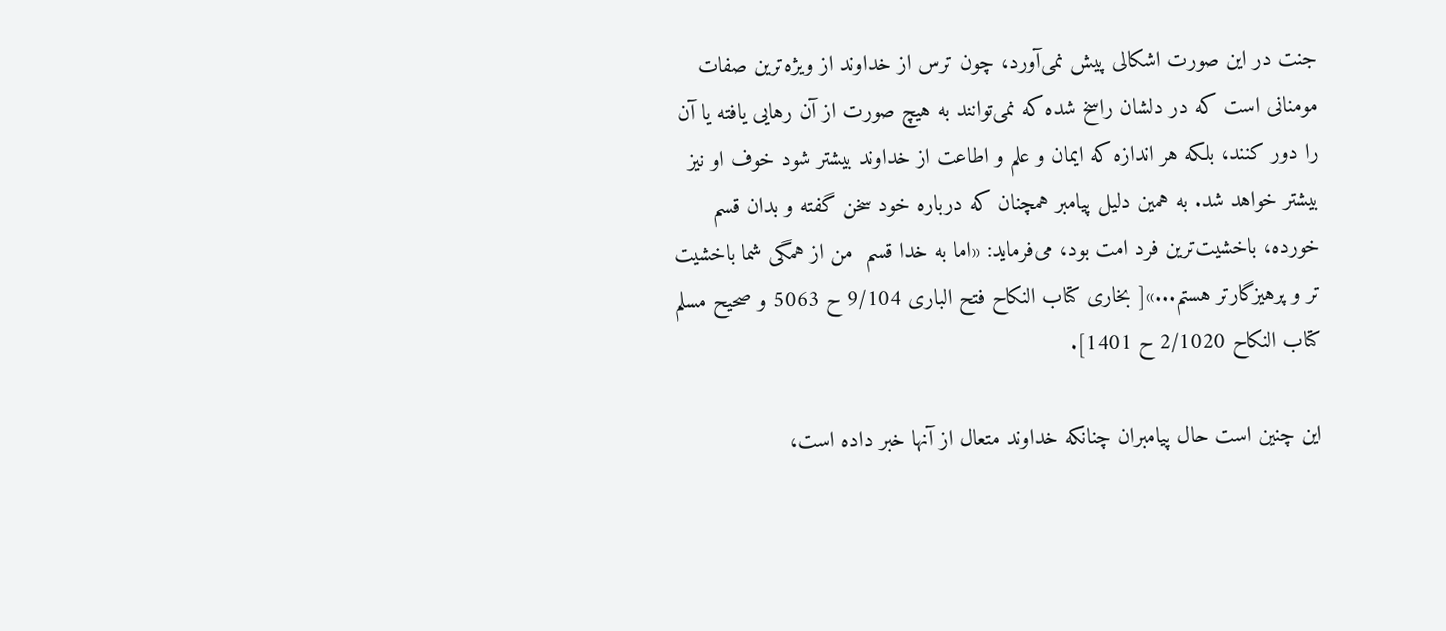جنت در این صورت اشكالی پیش نمی‌آورد، چون ترس از خداوند از ویژه‌ترین صفات مومنانی است كه در دلشان راسخ شده كه نمی‌توانند به هیچ صورت از آن رهایی یافته یا آن را دور كنند، بلكه هر اندازه كه ایمان و علم و اطاعت از خداوند بیشتر شود خوف او نیز بیشتر خواهد شد. به همین دلیل پیامبر همچنان كه درباره خود سخن گفته و بدان قسم خورده، باخشیت‌ترین فرد امت بود، می‌فرماید: «اما به خدا قسم  من از همگی شما باخشیت تر و پرهیزگارتر هستم...»[ بخاری كتاب النكاح فتح الباری 9/104 ح 5063 و صحیح مسلم كتاب النكاح 2/1020 ح 1401].

این چنین است حال پیامبران چنانكه خداوند متعال از آنها خبر داده است،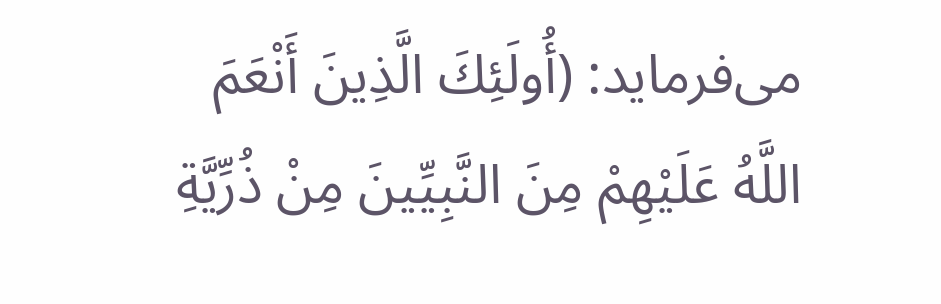می‌فرماید: (أُولَئِكَ الَّذِینَ أَنْعَمَ اللَّهُ عَلَیْهِمْ مِنَ النَّبِیِّینَ مِنْ ذُرِّیَّةِ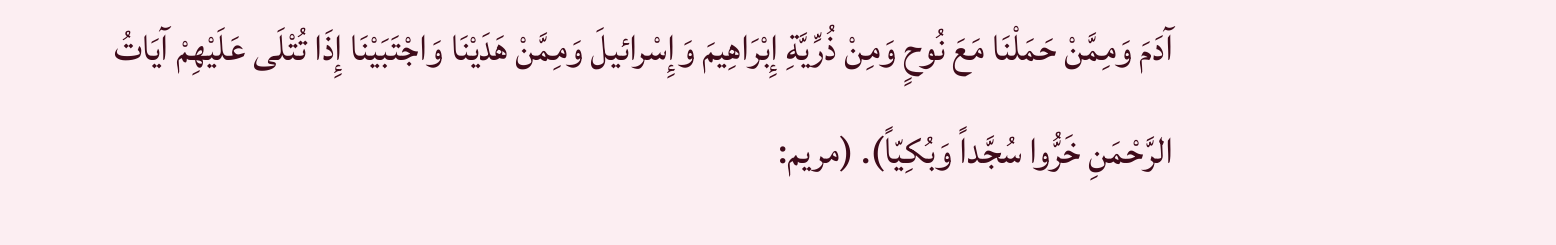آدَمَ وَمِمَّنْ حَمَلْنَا مَعَ نُوحٍ وَمِنْ ذُرِّیَّةِ إِبْرَاهِیمَ وَإِسْرائیلَ وَمِمَّنْ هَدَیْنَا وَاجْتَبَیْنَا إِذَا تُتْلَى عَلَیْهِمْ آیَاتُ الرَّحْمَنِ خَرُّوا سُجَّداً وَبُكِیّاً). (مریم: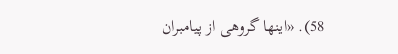58). «اینها گروهی از پیامبران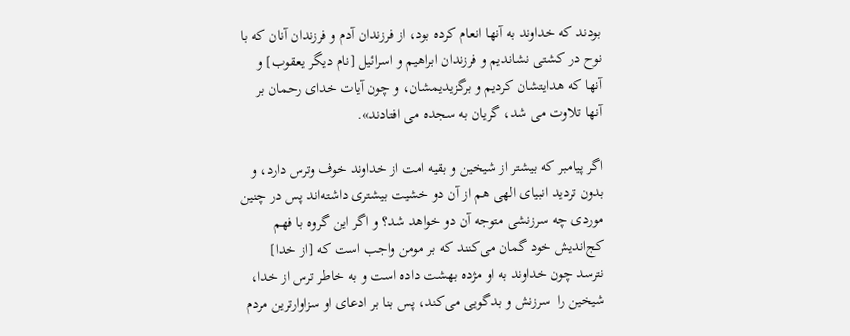بودند كه خداوند به آنها انعام كرده بود، از فرزندان آدم و فرزندان آنان كه با نوح در كشتی نشاندیم و فرزندان ابراهیم و اسرائیل [نام دیگر یعقوب] و آنها كه هدایتشان كردیم و برگزیدیمشان، و چون آیات خدای رحمان بر آنها تلاوت می ‌شد، گریان به سجده می ‌افتادند».

اگر پیامبر كه بیشتر از شیخین و بقیه امت از خداوند خوف وترس دارد، و بدون تردید انبیای الهی هم از آن دو خشیت بیشتری داشته‌اند پس در چنین موردی چه سرزنشی متوجه آن دو خواهد شد؟ و اگر این گروه با فهم كج‌اندیش خود گمان می‌كنند كه بر مومن واجب است كه [از خدا] نترسد چون خداوند به او مژده بهشت داده است و به خاطر ترس از خدا، شیخین را  سرزنش و بدگویی می‌كند، پس بنا بر ادعای او سزاوارترین مردم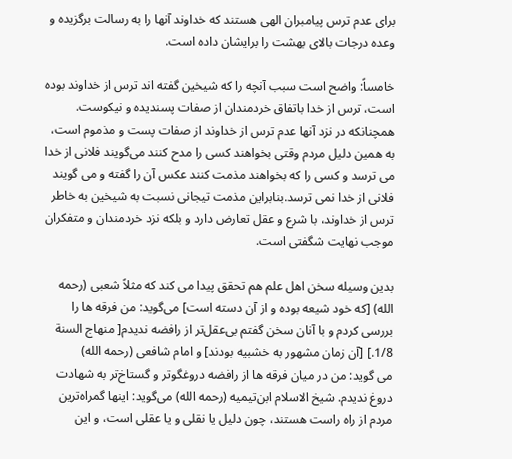برای عدم ترس پیامبران الهی هستند كه خداوند آنها را به رسالت برگزیده و وعده درجات بالای بهشت را برایشان داده است.

خامساً: واضح است سبب آنچه را كه شیخین گفته‌ اند ترس از خداوند بوده است، ترس از خدا باتفاق خردمندان از صفات پسندیده و نیكوست. همچنانكه در نزد آنها عدم ترس از خداوند از صفات پست و مذموم است، به همین دلیل مردم وقتی بخواهند كسی را مدح كنند می‌گویند فلانی از خدا می ‌ترسد و كسی را كه بخواهند مذمت كنند عكس آن را گفته و می ‌گویند فلانی از خدا نمی‌ ترسد.بنابراین مذمت تیجانی نسبت به شیخین به خاطر ترس از خداوند، با شرع و عقل تعارض دارد و بلكه نزد خردمندان و متفكران موجب نهایت شگفتی است.

بدین وسیله سخن اهل علم هم تحقق پیدا می‌ كند كه مثلاً شعبی (رحمه الله) [كه خود شیعه بوده و از آن دسته است] می‌گوید: من فرقه ‌ها را بررسی كردم و با آنان سخن گفتم بی‌عقل‌تر از رافضه ندیدم[ منهاج السنة 1/8.] [آن زمان مشهور به خشبیه بودند] و امام شافعی (رحمه الله) می ‌گوید: من در میان فرقه ‌ها از رافضه دروغگوتر و گستاخ‌تر به شهادت دروغ ندیدم. شیخ الاسلام ابن‌تیمیه (رحمه الله) می‌گوید: اینها گمراه‌ترین مردم از راه راست هستند، چون دلیل یا نقلی و یا عقلی است، و این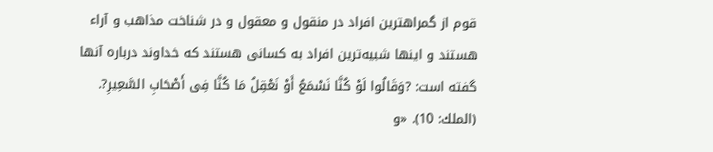قوم از گمراهترین افراد در منقول و معقول و در شناخت مذاهب و آراء هستند و اینها شبیه‌ترین افراد به كسانی هستند كه خداوند درباره آنها گفته است: ?وَقَالُوا لَوْ كُنَّا نَسْمَعُ أَوْ نَعْقِلُ مَا كُنَّا فِی أَصْحَابِ السَّعِیرِ?.  (الملك: 10). «و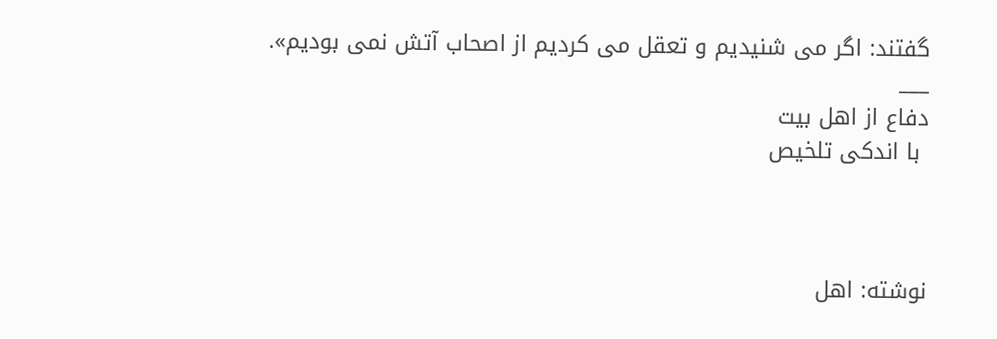گفتند: اگر می ‌شنیدیم و تعقل می ‌كردیم از اصحاب آتش نمی ‌بودیم».
___
دفاع از اهل بیت
 با اندكی تلخیص



نوشته: اهل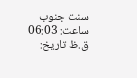سنت جنوب ساعت: 06:03 ق.ظ تاریخ: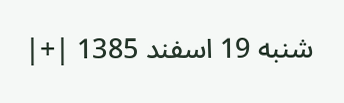شنبه 19 اسفند 1385 |+|